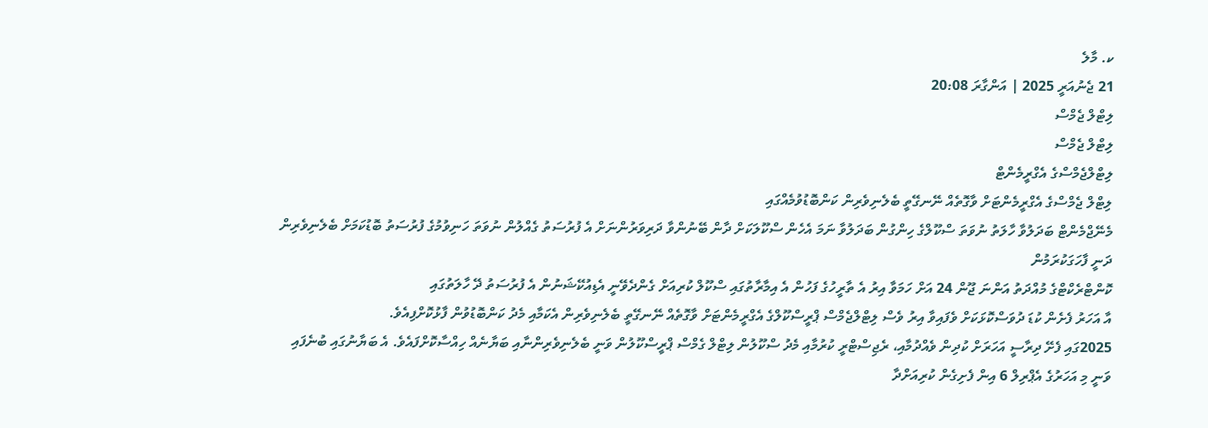ކ. މާލެ
21 ޖެނުއަރީ 2025 | އަންގާރަ 20:08
ލިޓްލް ޖެމްސް
ލިޓްލް ޖެމްސް
ލިޓްލްޖެމްސްގެ އެގްރީމެންޓް
ލިޓްލް ޖެމްސްގެ އެގްރީމެންޓަށް ވާގޮތެއް ނޭނގޭތީ ބެލެނިވެރިން ކަންބޮޑުވުމެއްގައި
މެނޭޖްމެންޓް ބަދަލުވާ ހާލަތު ނުވަތަ ސްކޫލްގެ ހިންގުން ބަދަލުވާ ނަމަ އެހެން ސްކޫލަކަށް ދާން ބޭނުންވާ ދަރިވަރުންނަށް އެ ފުރުސަތު ގެއްލުން ނުވަތަ ހަނިވުމުގެ ފުރުސަތު ބޮޑުކަމަށް ބެލެނިވެރިން ދަނީ ފާހަގަކުރަމުން
ކޮންޓްރެކްޓްގެ މުއްދަތު އަންނަ ޖޫން 24 އަށް ހަމަވާ އިރު އެ ތާރީހުގެ ފަހުން އެ އިމާރާތުގައި ސްކޫލް ކުރިއަށް ގެންދެވޭނީ އެޑިއުކޭޝަނުން އެ ފުރުސަތު ދޭ ހާލަތުގައި
އާ އަހަރު ފެށެން ކުޑަ ދުވަސްކޮޅަކަށް ވެފައިވާ އިރު ވެސް ލިޓްލްޖެމްސް ޕްރީސްކޫލްގެ އެގްރީމެންޓަށް ވާގޮތެއް ނޭނގޭތީ ބެލެނިވެރިން އެކަމާއި މެދު ކަންބޮޑުވުން ފާޅުކޮށްފިއެވެ.
2025ގައި ފެށޭ ދިރާސީ އަހަރަށް ކުދިން ވެއްދުމާއި، ރެޖިސްޓްރީ ކުރުމާއި މެދު ސްކޫލުން ލިޓްލް ގެމްސް ޕްރީސްކޫލުން ވަނީ ބެލެނިވެރިންނާއި ބަޔާނެއް ހިއްސާކޮށްފައެވެ. އެ ބަޔާނުގައި ބުނެފައި ވަނީ މި އަހަރުގެ އެޕްރިލް 6 އިން ފެށިގެން ކުރިއަށްދާ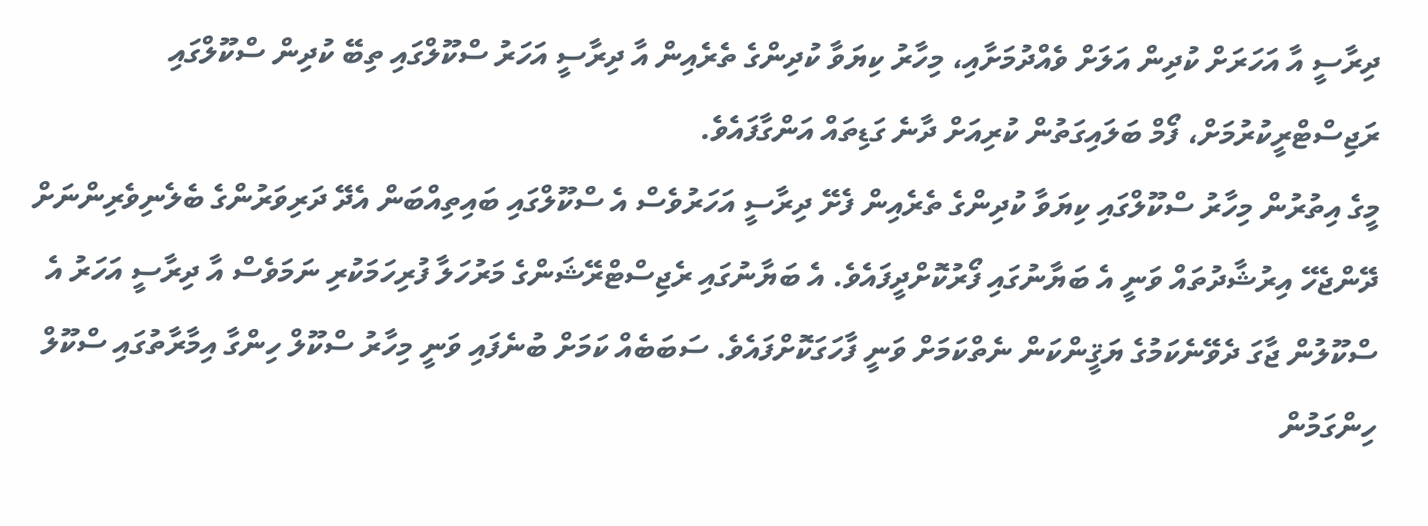ދިރާސީ އާ އަހަރަށް ކުދިން އަލަށް ވެއްދުމަށާއި، މިހާރު ކިޔަވާ ކުދިންގެ ތެރެއިން އާ ދިރާސީ އަހަރު ސްކޫލްގައި ތިބޭ ކުދިން ސްކޫލްގައި ރަޖިސްޓްރީކުރުމަށް، ފޯމް ބަލައިގަތުން ކުރިއަށް ދާނެ ގަޑިތައް އަންގާފައެވެ.
މީގެ އިތުރުން މިހާރު ސްކޫލްގައި ކިޔަވާ ކުދިންގެ ތެރެއިން ފެށޭ ދިރާސީ އަހަރުވެސް އެ ސްކޫލްގައި ބައިތިއްބަން އެދޭ ދަރިވަރުންގެ ބެލެނިވެރިންނަށް ދޭންޖެހޭ އިރުޝާދުތައް ވަނީ އެ ބަޔާނުގައި ފޯރުކޮށްދީފައެވެ. އެ ބަޔާނުގައި ރެޖިސްޓްރޭޝަންގެ މަރުހަލާ ފުރިހަމަކުރި ނަމަވެސް އާ ދިރާސީ އަހަރު އެ ސްކޫލުން ޖާގަ ދެވޭނެކަމުގެ ޔަޤީންކަން ނެތްކަމަށް ވަނީ ފާހަގަކޮށްފައެވެ. ސަބަބެއް ކަމަށް ބުނެފައި ވަނީ މިހާރު ސްކޫލް ހިންގާ އިމާރާތުގައި ސްކޫލް ހިންގަމުން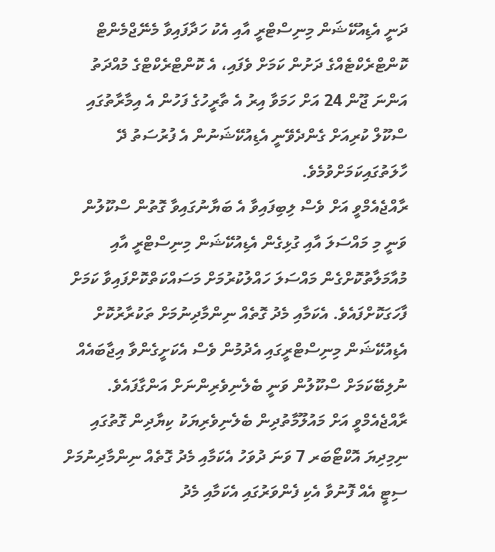ދަނީ އެޑިއުކޭޝަން މިނިސްޓްރީ އާއި އެކު ހަދާފައިވާ މެނޭޖްމެންޓް ކޮންޓްރެކްޓެއްގެ ދަށުން ކަމަށް ވެފައި، އެ ކޮންޓްރެކްޓްގެ މުއްދަތު އަންނަ ޖޫން 24 އަށް ހަމަވާ އިރު އެ ތާރީހުގެ ފަހުން އެ އިމާރާތުގައި ސްކޫލް ކުރިއަށް ގެންދެވޭނީ އެޑިއުކޭޝަނުން އެ ފުރުސަތު ދޭ ހާލަތުގައިކަމަށްވުމެވެ.
ރާއްޖެއެމްވީ އަށް ވެސް ލިބިފައިވާ އެ ބަޔާނުގައިވާ ގޮތުން ސްކޫލުން ވަނީ މި މައްސަލަ އާއި ގުޅިގެން އެޑިއުކޭޝަން މިނިސްޓްރީ އާއި މުއާމަލާތުކޮށްގެން މައްސަލަ ހައްލުކުރުމަށް މަސައްކަތްކޮށްފައިވާ ކަމަށް ފާހަގަކޮށްފައެވެ. އެކަމާއި މެދު ގޮތެއް ނިންމާދިނުމަށް ތަކުރާރުކޮށް އެޑިއުކޭޝަން މިނިސްޓްރީގައި އެދުމުން ވެސް އެކަށީގެންވާ އިޖާބައެއް ނުލިބޭކަމަށް ސްކޫލުން ވަނީ ބެލެނިވެރިންނަށް އަންގާފައެވެ.
ރާއްޖެއެމްވީ އަށް މައުލޫމާތުދިން ބެލެނިވެރިޔަކު ކިޔާދިން ގޮތުގައި ނިމިދިޔަ އޮކްޓޯބަރ 7 ވަނަ ދުވަހު އެކަމާއި މެދު ގޮތެއް ނިންމާދިނުމަށް ސިޓީ އެއް ފޮނުވާ އެކި ފެންވަރުގައި އެކަމާއި މެދު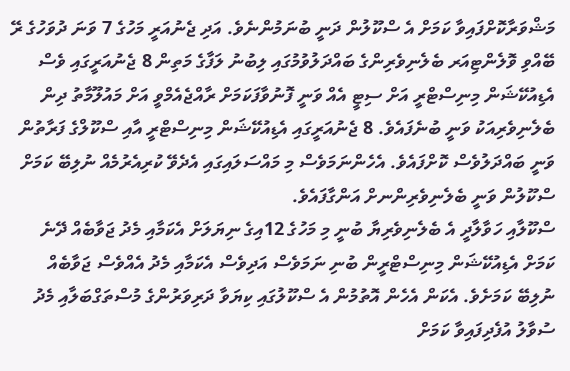މަޝްވަރާކޮށްފައިވާ ކަމަށް އެ ސްކޫލުން ދަނީ ބުނަމުންނެވެ. އަދި ޖެނުއަރީ މަހުގެ 7 ވަނަ ދުވަހުގެ ރޭ ބޭއްވި ވޮލެންޓިއަރ ބެލެނިވެރިންގެ ބައްދަލުވުމުގައި ލިބުނު ލަފާގެ މަތިން 8 ޖެނުއަރީގައި ވެސް އެޑިއުކޭޝަން މިނިސްޓްރީ އަށް ސިޓީ އެއް ވަނީ ފޮނުވާފަކަމަށް ރާއްޖެއެމްވީ އަށް މައުލޫމާތު ދިން ބެލެނިވެރިއަކު ވަނީ ބުނެފައެވެ. 8 ޖެނުއަރީގައި އެޑިއުކޭޝަން މިނިސްޓްރީ އާއި ސްކޫލްގެ ފަރާތުން ވަނީ ބައްދަލުވެސް ކޮށްފައެވެ. އެހެންނަމަވެސް މި މައްސަލައިގައި އެދެވޭ ކުރިއެރުމެއް ނުލިބޭ ކަމަށް ސްކޫލުން ވަނީ ބެލެނިވެރިންނށް އަންގާފައެވެ.
ސްކޫލާއި ހަވާލާދީ އެ ބެލެނިވެރިޔާ ބުނީ މި މަހުގެ 12އިގެ ނިޔަލަށް އެކަމާއި މެދު ޖަވާބެއް ދޭނެ ކަމަށް އެޑިއުކޭޝަން މިނިސްޓްރީން ބުނި ނަމަވެސް އަދިވެސް އެކަމާއި މެދު އެއްވެސް ޖަވާބެއް ނުލިބޭ ކަމަށެވެ. އެކަން އެހެން އޮތުމުން އެ ސްކޫލުގައި ކިޔަވާ ދަރިވަރުންގެ މުސްތަގްބަލާއި މެދު ސުވާލު އުފެދިފައިވާ ކަމަށް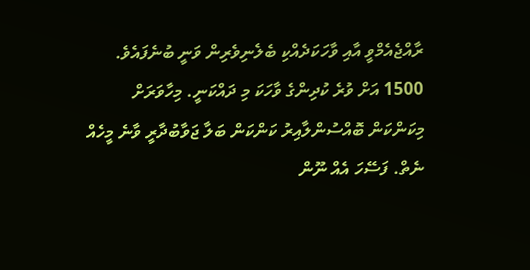ރާއްޖެއެމްވީ އާއި ވާހަކަދެއްކި ބެލެނިވެރިން ވަނީ ބުނެފައެވެ.
1500 އަށް ވުރެ ކުދިންގެ ވާހަކަ މި ދައްކަނީ. މިހާވަރަށް މިކަންކަން ބޮއްސުންލާއިރު ކަންކަން ބަލާ ޖަވާބުދާރީ ވާނެ މީހެއް ނެތް. ފަސޭހަ އެއް ނޫން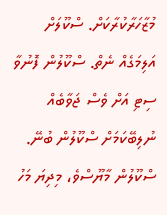މުޒާހަރާކުރާކަށް. ސްކޫލަށް އަލިމަގެއް ނެތް. ސްކޫލުން ފޮނުވާ ސިޓި އަށް ވެސް ޖަވާބެއް ނުލިބޭކަމަށް ސްކޫލުން ބުނޭ. ސްކޫލުން މާޔޫސްވެ، މިދިޔަ މަހު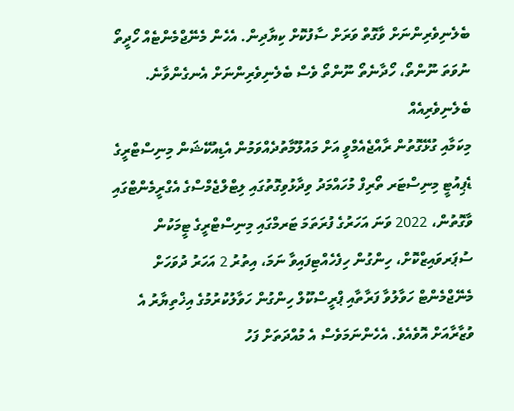ބެލެނިވެރިންނަށް ވާގޮތް ވަރަށް ސާފުކޮށް ކިޔާދިން. އެހެން މެނޭޖްމެންޓެއް ހޯދީތޯ ނުވަތަ ނޫންތޯ، ހޯދާނެތޯ ނޫންތޯ ވެސް ބެލެނިވެރިންނަށް އެނގެންވާނެ.
ބެލެނިވެރިއެއް
މިކަމާއި ގުޅޭގޮތުން ރާއްޖެއެމްވީ އަށް މައުލޫމާތުދެއްވަމުން އެޑިއުކޭޝަން މިނިސްޓްރީގެ ޑެޕިއުޓީ މިނިސްޓަރ ތޯރިފް މުހައްމަދު ވިދާޅުވިގޮތުގައި ލިޓްލްޖެމްސްގެ އެގްރީމެންޓްގައި ވާގޮތުން، 2022 ވަނަ އަހަރުގެ ފުރަތަމަ ޓަރމްގައި މިނިސްޓްރީގެ ޓީމަކުން ސުޕަރވައިޒްކޮށް، ހިންގުން ހިފެހެއްޓިފައިވާ ނަމަ، އިތުރު 2 އަހަރު ދުވަހަށް މެނޭޖްމެންޓް ހަވާލުވާ ފަރާތާއި ޕްރީސްކޫލް ހިންގުން ހަވާލުކުރުމުގެ އިޚްތިޔާރު އެ ވުޒާރާއަށް އޮވެއެވެ. އެހެންނަމަވެސް އެ މުއްދަތަށް ފަހު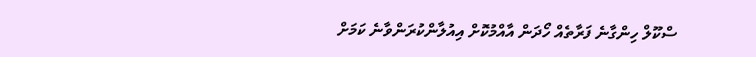ސްކޫލް ހިންގާނެ ފަރާތެއް ހޯދަން އާއްމުކޮށް އިއުލާންކުރަންވާނެ ކަމަށް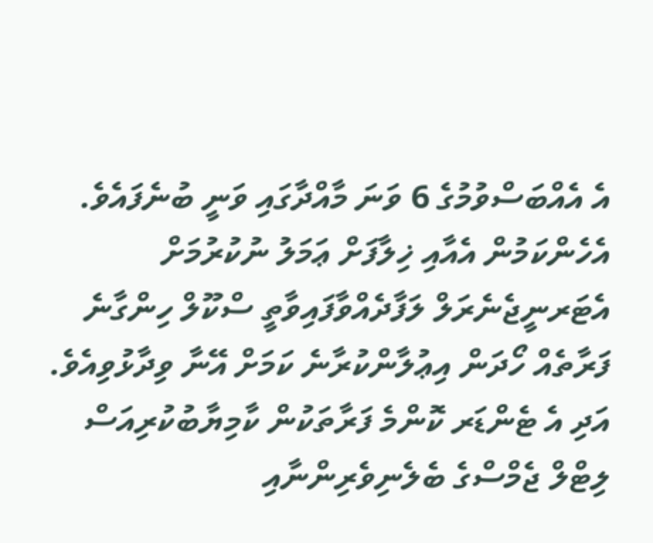އެ އެއްބަސްވުމުގެ 6 ވަނަ މާއްދާގައި ވަނީ ބުނެފައެވެ.
އެހެންކަމުން އެއާއި ޚިލާފަށް ޢަމަލު ނުކުރުމަށް އެޓަރނީޖެނެރަލް ލަފާދެއްވާފައިވާތީ ސްކޫލް ހިންގާނެ ފަރާތެއް ހޯދަން އިޢުލާންކުރާނެ ކަމަށް އޭނާ ވިދާޅުވިއެވެ. އަދި އެ ޓެންޑަރ ކޮންމެ ފަރާތަކުން ކާމިޔާބުކުރިއަސް ލިޓްލް ޖެމްސްގެ ބެލެނިވެރިންނާއި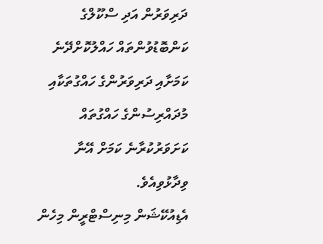ދަރިވަރުން އަދި ސްކޫލްގެ ކަންބޮޑުވުންތައް ހައްލުކޮށްދޭނެ ކަމަށާއި ދަރިވަރުންގެ ހައްގުތަކާއި މުދައްރިސުންގެ ހައްގުތައް ކަށަވަރުކުރާނެ ކަމަށް އޭނާ ވިދާޅުވިއެވެ.
އެޑިއުކޭޝަން މިނިސްޓްރީން މިހެން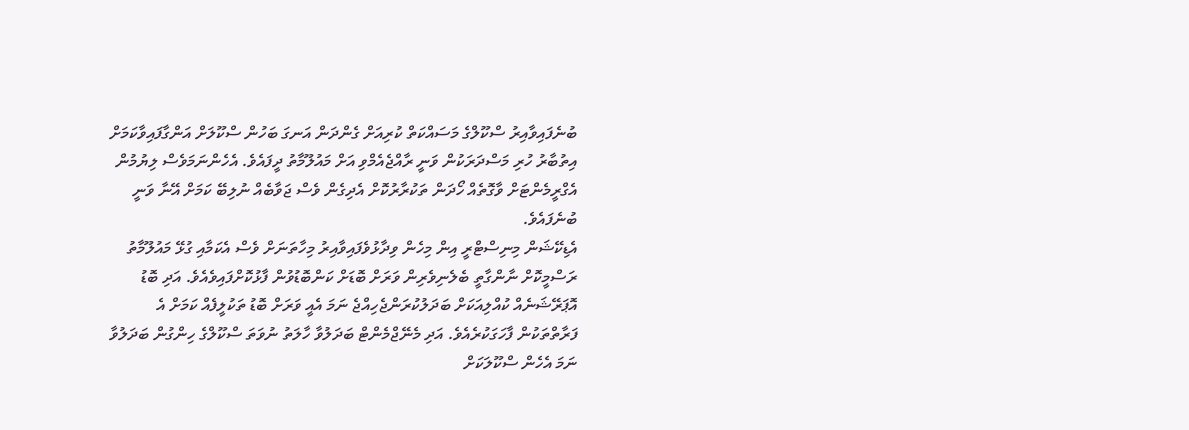ބުނެފައިވާއިރު ސްކޫލްގެ މަސައްކަތް ކުރިއަށް ގެންދަން އަނގަ ބަހުން ސްކޫލަށް އަންގާފައިވާކަމަށް އިތުބާރު ހުރި މަސްދަރަކުން ވަނީ ރާއްޖެއެމްވި އަށް މައުލޫމާތު ދީފައެވެ. އެހެންނަމަވެސް ލިޔުމުން އެގްރީމެންޓަށް ވާގޮތެއް ހޯދަން ތަކުރާރުކޮށް އެދިގެން ވެސް ޖަވާބެއް ނުލިބޭ ކަމަށް އޭނާ ވަނީ ބުނެފައެވެ.
އެޑިކޭޝަން މިނިސްޓްރީ އިން މިހެން ވިދާޅުވެފައިވާއިރު މިހާތަނަށް ވެސް އެކަމާއި ގުޅޭ މައުލޫމާތު ރަސްމީކޮށް ނާންގާތީ ބެލެނިވެރިން ވަރަށް ބޮޑަށް ކަންބޮޑުވުން ފާޅުކޮށްފައިވެއެވެ. އަދި ބޮޑު އޮޕަރޭޝަނެއް ކުއްލިއަކަށް ބަދަލުކުރަންޖެހިއްޖެ ނަމަ އެއީ ވަރަށް ބޮޑު ތަކުލީފެއް ކަމަށް އެ ފަރާތްތަކުން ފާހަގަކުރެއެވެ. އަދި މެނޭޖްމެންޓް ބަދަލުވާ ހާލަތު ނުވަތަ ސްކޫލްގެ ހިންގުން ބަދަލުވާ ނަމަ އެހެން ސްކޫލަކަށް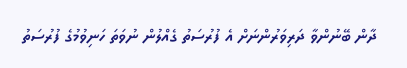ދާން ބޭނުންވާ ދަރިވަރުންނަށް އެ ފުރުސަތު ގެއްލުން ނުވަތަ ހަނިވުމުގެ ފުރުސަތު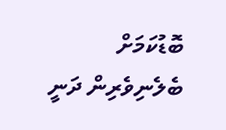ބޮޑުކަމަށް ބެލެނިވެރިން ދަނީ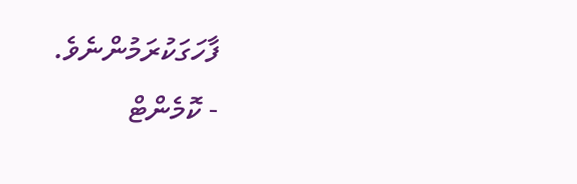ފާހަގަކުރަމުންނެވެ.
- ކޮމެންޓް